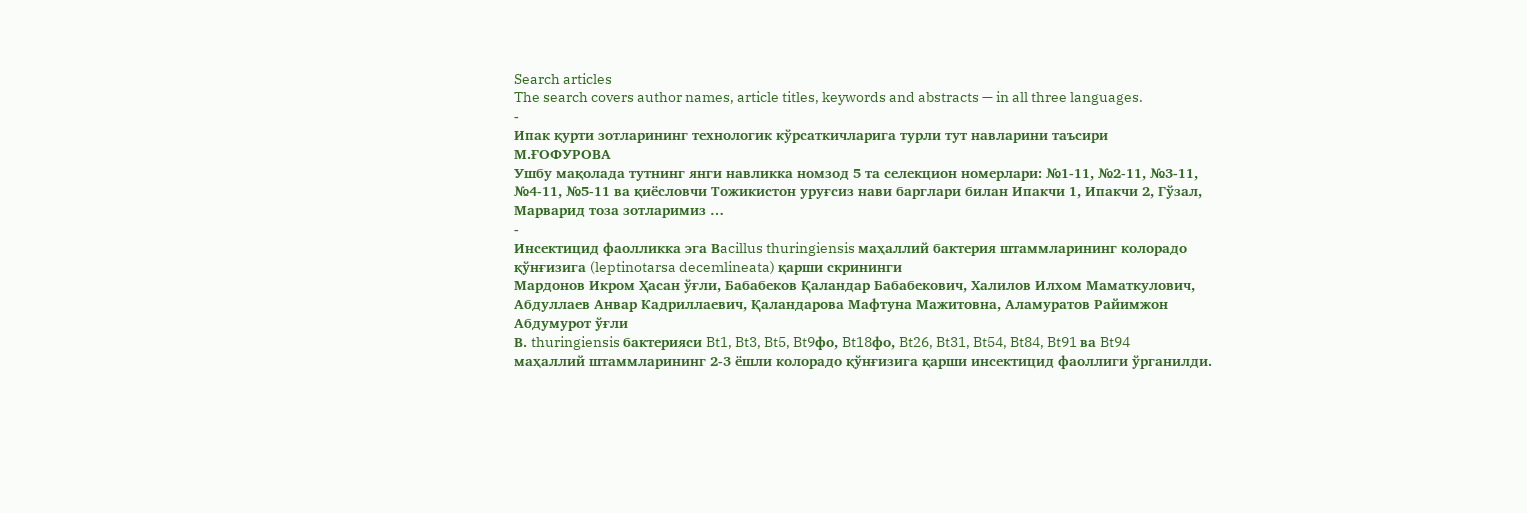Search articles
The search covers author names, article titles, keywords and abstracts — in all three languages.
-
Ипак қурти зотларининг технологик кўрсаткичларига турли тут навларини таъсири
М.ҒОФУРОВА
Ушбу мақолада тутнинг янги навликка номзод 5 та селекцион номерлари: №1-11, №2-11, №3-11, №4-11, №5-11 ва қиёсловчи Тожикистон уруғсиз нави барглари билан Ипакчи 1, Ипакчи 2, Гўзал, Марварид тоза зотларимиз …
-
Инсектицид фаолликка эга Вacillus thuringiensis маҳаллий бактерия штаммларининг колорадо қўнғизига (leptinotarsa decemlineata) қарши скрининги
Мардонов Икром Ҳасан ўғли, Бабабеков Қаландар Бабабекович, Халилов Илхом Маматкулович, Абдуллаев Анвар Кадриллаевич, Қаландарова Мафтуна Мажитовна, Аламуратов Райимжон Aбдумурот ўғли
В. thuringiensis бактерияси Bt1, Bt3, Bt5, Bt9фо, Bt18фо, Bt26, Bt31, Bt54, Bt84, Bt91 ва Bt94 маҳаллий штаммларининг 2-3 ёшли колорадо қўнғизига қарши инсектицид фаоллиги ўрганилди.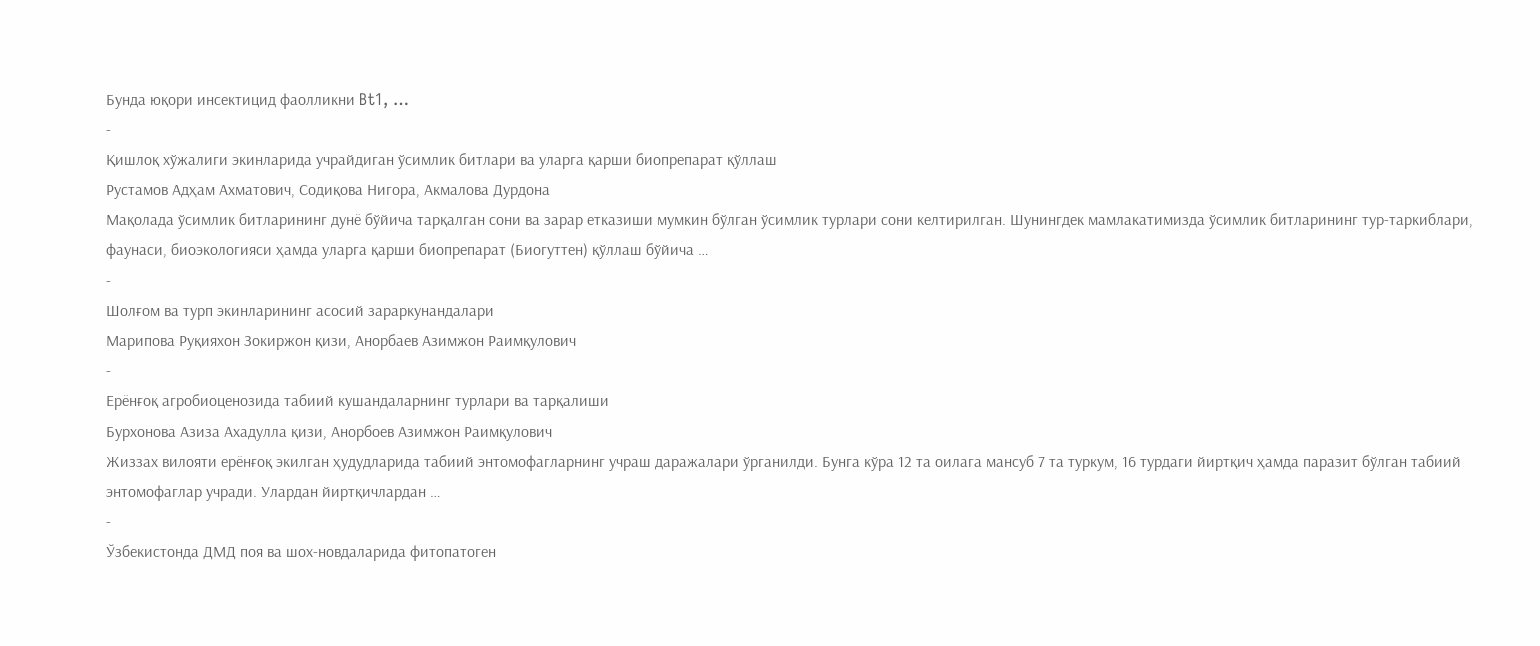Бунда юқори инсектицид фаолликни Bt1, …
-
Қишлоқ хўжалиги экинларида учрайдиган ўсимлик битлари ва уларга қарши биопрепарат қўллаш
Рустамов Адҳам Ахматович, Содиқова Нигора, Акмалова Дурдона
Мақолада ўсимлик битларининг дунё бўйича тарқалган сони ва зарар етказиши мумкин бўлган ўсимлик турлари сони келтирилган. Шунингдек мамлакатимизда ўсимлик битларининг тур-таркиблари, фаунаси, биоэкологияси ҳамда уларга қарши биопрепарат (Биогуттен) қўллаш бўйича …
-
Шолғом ва турп экинларининг асосий зараркунандалари
Марипова Руқияхон Зокиржон қизи, Анорбаев Азимжон Раимқулович
-
Ерёнғоқ агробиоценозида табиий кушандаларнинг турлари ва тарқалиши
Бурхонова Азиза Ахадулла қизи, Анорбоев Азимжон Раимқулович
Жиззах вилояти ерёнғоқ экилган ҳудудларида табиий энтомофагларнинг учраш даражалари ўрганилди. Бунга кўра 12 та оилага мансуб 7 та туркум, 16 турдаги йиртқич ҳамда паразит бўлган табиий энтомофаглар учради. Улардан йиртқичлардан …
-
Ўзбекистонда ДМД поя ва шох-новдаларида фитопатоген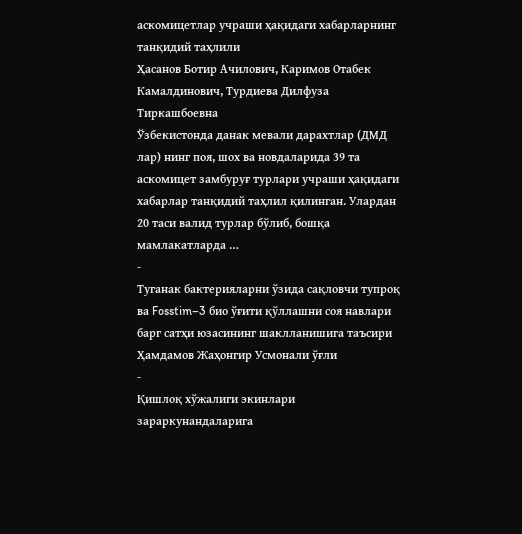аскомицетлар учраши ҳақидаги хабарларнинг танқидий таҳлили
Ҳасанов Ботир Ачилович, Каримов Отабек Камалдинович, Турдиева Дилфуза Тиркашбоевна
Ўзбекистонда данак мевали дарахтлар (ДМД лар) нинг поя, шох ва новдаларида 39 та аскомицет замбуруғ турлари учраши ҳақидаги хабарлар танқидий таҳлил қилинган. Улардан 20 таси валид турлар бўлиб, бошқа мамлакатларда …
-
Туганак бактерияларни ўзида сақловчи тупроқ ва Fosstim–3 био ўғити қўллашни соя навлари барг сатҳи юзасининг шаклланишига таъсири
Ҳамдамов Жаҳонгир Усмонали ўғли
-
Қишлоқ хўжалиги экинлари зараркунандаларига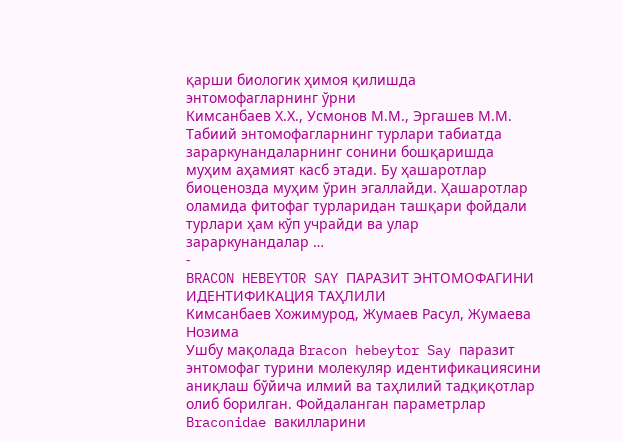қарши биологик ҳимоя қилишда энтомофагларнинг ўрни
Кимсанбаев Х.Х., Усмонов М.М., Эргашев М.М.
Табиий энтомофагларнинг турлари табиатда зараркунандаларнинг сонини бошқаришда муҳим аҳамият касб этади. Бу ҳашаротлар биоценозда муҳим ўрин эгаллайди. Ҳашаротлар оламида фитофаг турларидан ташқари фойдали турлари ҳам кўп учрайди ва улар зараркунандалар …
-
BRACON HEBEYTOR SAY ПАРАЗИТ ЭНТОМОФАГИНИ ИДЕНТИФИКАЦИЯ ТАҲЛИЛИ
Кимсанбаев Хожимурод, Жумаев Расул, Жумаева Нозима
Ушбу мақолада Bracon hebeytor Say паразит энтомофаг турини молекуляр идентификациясини аниқлаш бўйича илмий ва таҳлилий тадқиқотлар олиб борилган. Фойдаланган параметрлар Braconidae вакилларини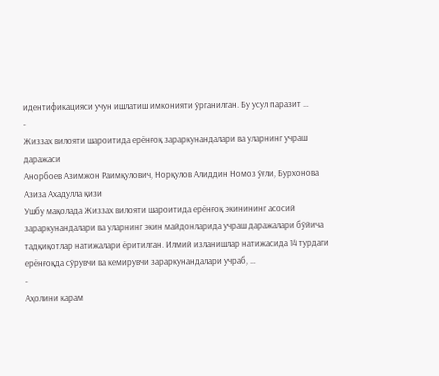идентификацияси учун ишлатиш имконияти ўрганилган. Бу усул паразит …
-
Жиззах вилояти шароитида ерёнғоқ зараркунандалари ва уларнинг учраш даражаси
Анорбоев Азимжон Раимқулович, Норқулов Алиддин Номоз ўғли, Бурхонова Азиза Ахадулла қизи
Ушбу мақолада Жиззах вилояти шароитида ерёнғоқ экинининг асосий зараркунандалари ва уларнинг экин майдонларида учраш даражалари бўйича тадқиқотлар натижалари ёритилган. Илмий изланишлар натижасида 14 турдаги ерёнғоқда сўрувчи ва кемирувчи зараркунандалари учраб, …
-
Аҳолини карам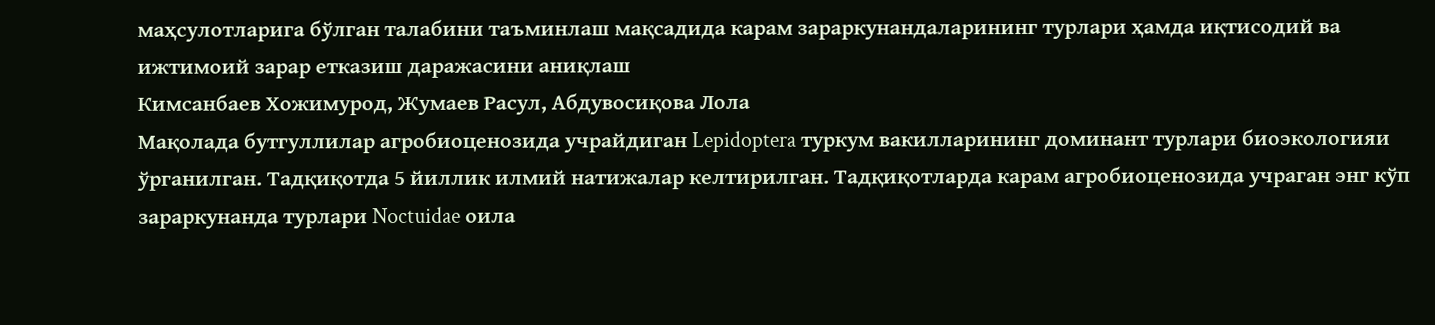маҳсулотларига бўлган талабини таъминлаш мақсадида карам зараркунандаларининг турлари ҳамда иқтисодий ва ижтимоий зарар етказиш даражасини аниқлаш
Кимсанбаев Хожимурод, Жумаев Расул, Абдувосиқова Лола
Мақолада бутгуллилар агробиоценозида учрайдиган Lepidoptera туркум вакилларининг доминант турлари биоэкологияи ўрганилган. Тадқиқотда 5 йиллик илмий натижалар келтирилган. Тадқиқотларда карам агробиоценозида учраган энг кўп зараркунанда турлари Noctuidae оила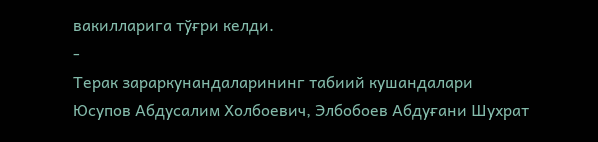вакилларига тўғри келди.
-
Терак зараркунандаларининг табиий кушандалари
Юсупов Абдусалим Холбоевич, Элбобоев Абдуғани Шухрат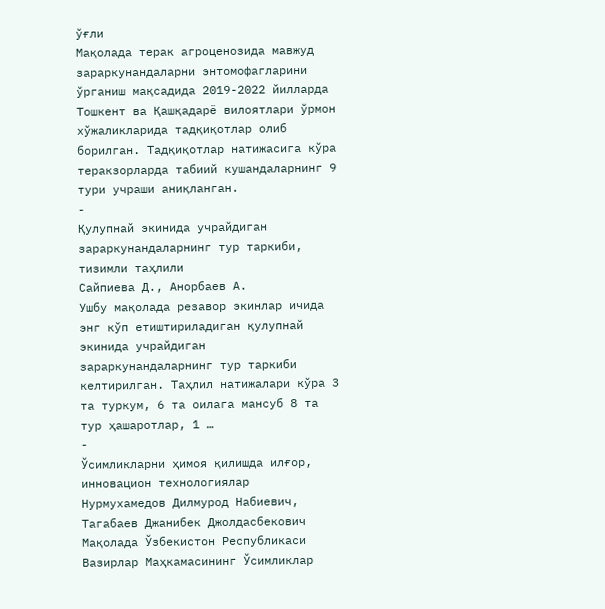ўғли
Мақолада терак агроценозида мавжуд зараркунандаларни энтомофагларини ўрганиш мақсадида 2019-2022 йилларда Тошкент ва Қашқадарё вилоятлари ўрмон хўжаликларида тадқиқотлар олиб борилган. Тадқиқотлар натижасига кўра теракзорларда табиий кушандаларнинг 9 тури учраши аниқланган.
-
Қулупнай экинида учрайдиган зараркунандаларнинг тур таркиби, тизимли таҳлили
Сайпиева Д., Анорбаев А.
Ушбу мақолада резавор экинлар ичида энг кўп етиштириладиган қулупнай экинида учрайдиган зараркунандаларнинг тур таркиби келтирилган. Таҳлил натижалари кўра 3 та туркум, 6 та оилага мансуб 8 та тур ҳашаротлар, 1 …
-
Ўсимликларни ҳимоя қилишда илғор, инновацион технологиялар
Нурмухамедов Дилмурод Набиевич, Тагабаев Джанибек Джолдасбекович
Мақолада Ўзбекистон Республикаси Вазирлар Маҳкамасининг Ўсимликлар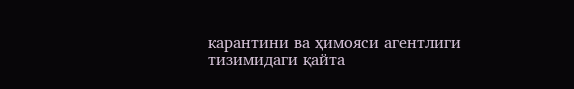карантини ва ҳимояси агентлиги тизимидаги қайта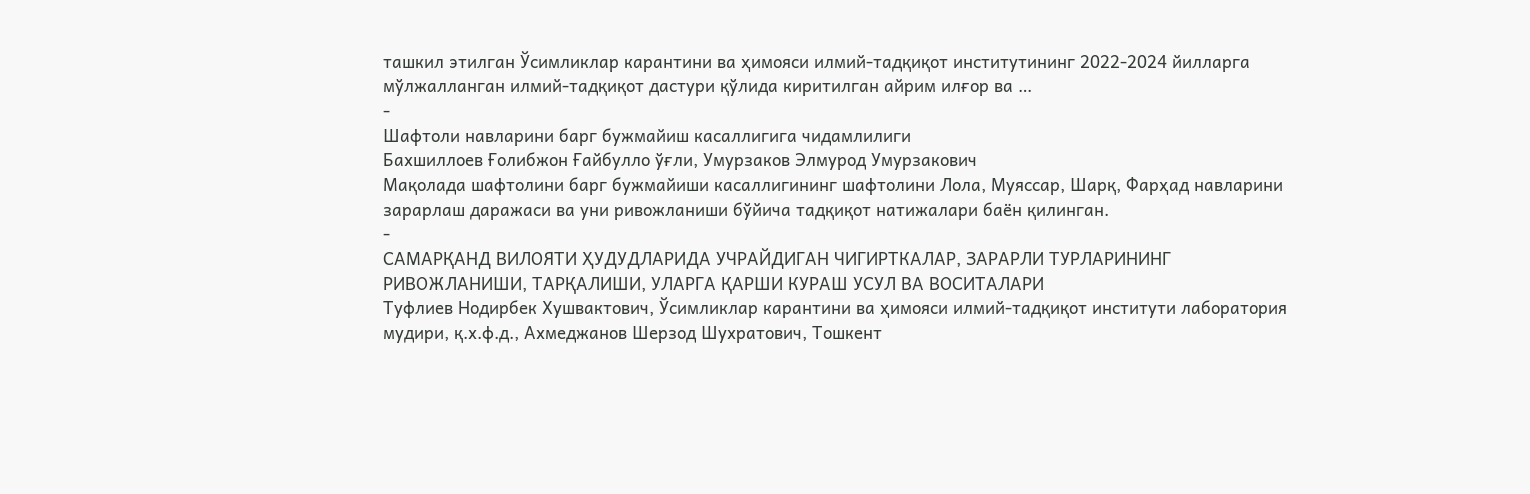ташкил этилган Ўсимликлар карантини ва ҳимояси илмий-тадқиқот институтининг 2022-2024 йилларга мўлжалланган илмий-тадқиқот дастури қўлида киритилган айрим илғор ва …
-
Шафтоли навларини барг бужмайиш касаллигига чидамлилиги
Бахшиллоев Ғолибжон Ғайбулло ўғли, Умурзаков Элмурод Умурзакович
Мақолада шафтолини барг бужмайиши касаллигининг шафтолини Лола, Муяссар, Шарқ, Фарҳад навларини зарарлаш даражаси ва уни ривожланиши бўйича тадқиқот натижалари баён қилинган.
-
САМАРҚАНД ВИЛОЯТИ ҲУДУДЛАРИДА УЧРАЙДИГАН ЧИГИРТКАЛАР, ЗАРАРЛИ ТУРЛАРИНИНГ РИВОЖЛАНИШИ, ТАРҚАЛИШИ, УЛАРГА ҚАРШИ КУРАШ УСУЛ ВА ВОСИТАЛАРИ
Туфлиев Нодирбек Хушвактович, Ўсимликлар карантини ва ҳимояси илмий-тадқиқот институти лаборатория мудири, қ.х.ф.д., Ахмеджанов Шерзод Шухратович, Тошкент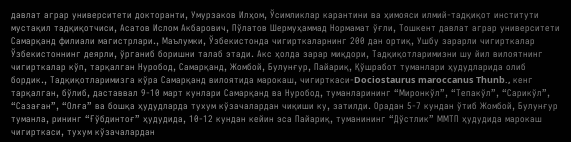давлат аграр университети докторанти, Умурзаков Илҳом, Ўсимликлар карантини ва ҳимояси илмий-тадқиқот институти мустақил тадқиқотчиси, Асатов Ислом Акбарович, Пўлатов Шермуҳаммад Нормамат ўғли, Тошкент давлат аграр университети Самарқанд филиали магистрлари., Маълумки, Ўзбекистонда чигирткаларнинг 200 дан ортиқ, Ушбу зарарли чигирткалар Ўзбекистоннинг деярли, ўрганиб боришни талаб этади. Акс ҳолда зарар миқдори, Тадқиқотларимизни шу йил вилоятнинг чигирткалар кўп, тарқалган Нуробод, Самарқанд, Жомбой, Булунғур, Пайариқ, Қўшработ туманлари ҳудудларида олиб бордик., Тадқиқотларимизга кўра Самарқанд вилоятида марокаш, чигирткаси-Dociostaurus maroccanus Thunb., кенг тарқалган, бўлиб, даставвал 9-10 март кунлари Самарқанд ва Нуробод, туманларининг “Миронкўл”, “Тепакўл”, “Сарикўл”, “Сазаған”, “Олға” ва бошқа ҳудудларда тухум кўзачалардан чиқиши ку, затилди. Орадан 5-7 кундан ўтиб Жомбой, Булунғур туманла, рининг “Ғўбдинтоғ” ҳудудида, 10-12 кундан кейин эса Пайариқ, туманининг “Дўстлик” ММТП ҳудудида марокаш чигирткаси, тухум кўзачалардан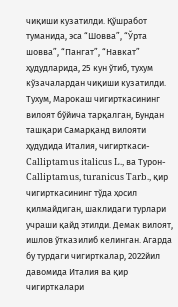чиқиши кузатилди. Қўшработ туманида, эса “Шовва”, “Ўрта шовва”, “Пангат”, “Навкат” ҳудудларида, 25 кун ўтиб, тухум кўзачалардан чиқиши кузатилди. Тухум, Марокаш чигирткасининг вилоят бўйича тарқалган, Бундан ташқари Самарқанд вилояти ҳудудида Италия, чигирткаси-Calliptamus italicus L., ва Турон-Calliptamus, turanicus Tarb., қир чигирткасининг тўда ҳосил қилмайдиган, шаклидаги турлари учраши қайд этилди. Демак вилоят, ишлов ўтказилиб келинган. Агарда бу турдаги чигирткалар, 2022йил давомида Италия ва қир чигирткалари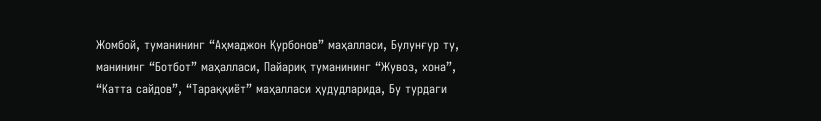Жомбой, туманининг “Аҳмаджон Қурбонов” маҳалласи, Булунғур ту, манининг “Ботбот” маҳалласи, Пайариқ туманининг “Жувоз, хона”, “Катта сайдов”, “Тараққиёт” маҳалласи ҳудудларида, Бу турдаги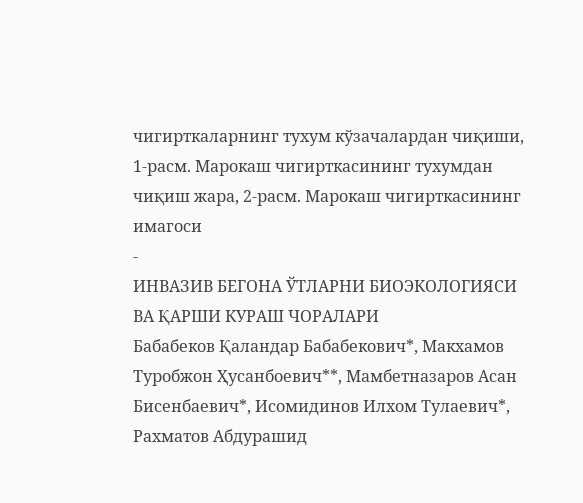чигирткаларнинг тухум кўзачалардан чиқиши, 1-расм. Марокаш чигирткасининг тухумдан чиқиш жара, 2-расм. Марокаш чигирткасининг имагоси
-
ИНВАЗИВ БЕГОНА ЎТЛАРНИ БИОЭКОЛОГИЯСИ ВА ҚАРШИ КУРАШ ЧОРАЛАРИ
Бабабеков Қаландар Бабабекович*, Макхамов Туробжон Ҳусанбоевич**, Мамбетназаров Асан Бисенбаевич*, Исомидинов Илхом Тулаевич*, Рахматов Абдурашид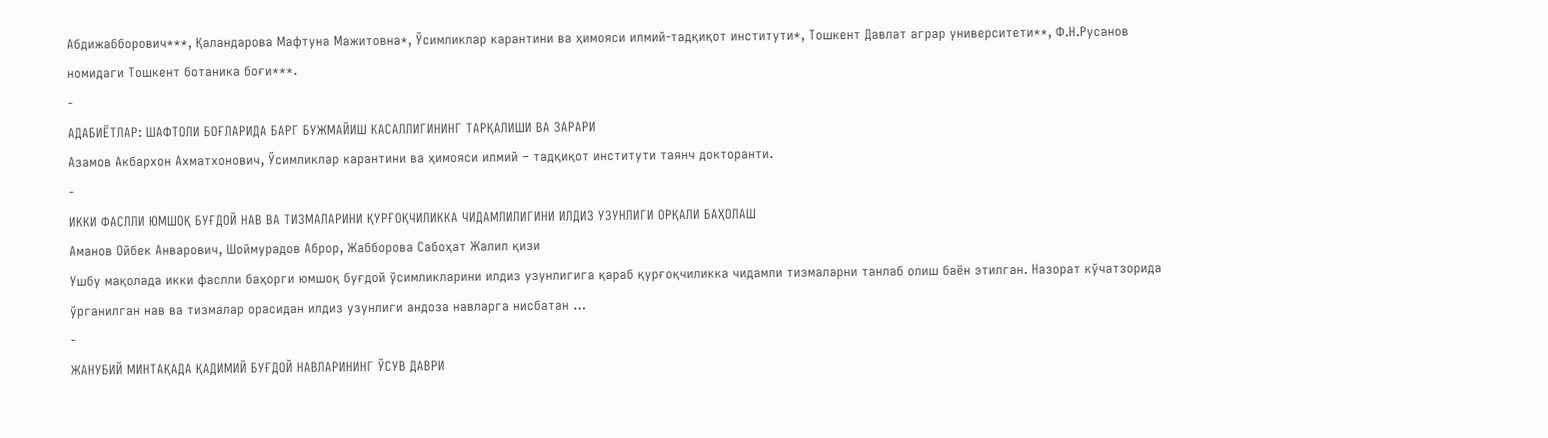Абдижабборович***, Қаландарова Мафтуна Мажитовна*, Ўсимликлар карантини ва ҳимояси илмий-тадқиқот институти*, Тошкент Давлат аграр университети**, Ф.Н.Русанов номидаги Тошкент ботаника боғи***.
-
АДАБИЁТЛАР: ШАФТОЛИ БОҒЛАРИДА БАРГ БУЖМАЙИШ КАСАЛЛИГИНИНГ ТАРҚАЛИШИ ВА ЗАРАРИ
Азамов Акбархон Ахматхонович, Ўсимликлар карантини ва ҳимояси илмий – тадқиқот институти таянч докторанти.
-
ИККИ ФАСЛЛИ ЮМШОҚ БУҒДОЙ НАВ ВА ТИЗМАЛАРИНИ ҚУРҒОҚЧИЛИККА ЧИДАМЛИЛИГИНИ ИЛДИЗ УЗУНЛИГИ ОРҚАЛИ БАҲОЛАШ
Аманов Ойбек Анварович, Шоймурадов Аброр, Жабборова Сабоҳат Жалил қизи
Ушбу мақолада икки фаслли баҳорги юмшоқ буғдой ўсимликларини илдиз узунлигига қараб қурғоқчиликка чидамли тизмаларни танлаб олиш баён этилган. Назорат кўчатзорида ўрганилган нав ва тизмалар орасидан илдиз узунлиги андоза навларга нисбатан …
-
ЖАНУБИЙ МИНТАҚАДА ҚАДИМИЙ БУҒДОЙ НАВЛАРИНИНГ ЎСУВ ДАВРИ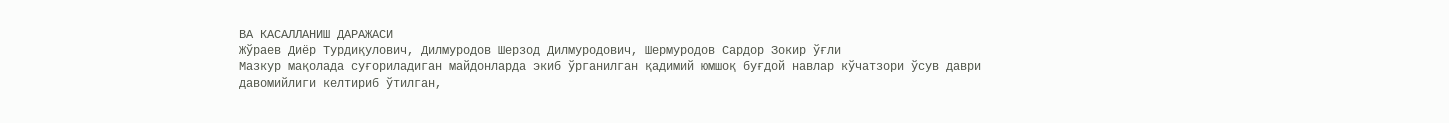ВА КАСАЛЛАНИШ ДАРАЖАСИ
Жўраев Диёр Турдиқулович, Дилмуродов Шерзод Дилмуродович, Шермуродов Сардор Зокир ўғли
Мазкур мақолада суғориладиган майдонларда экиб ўрганилган қадимий юмшоқ буғдой навлар кўчатзори ўсув даври давомийлиги келтириб ўтилган,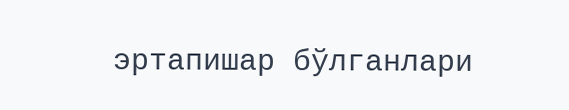эртапишар бўлганлари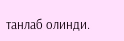танлаб олинди.